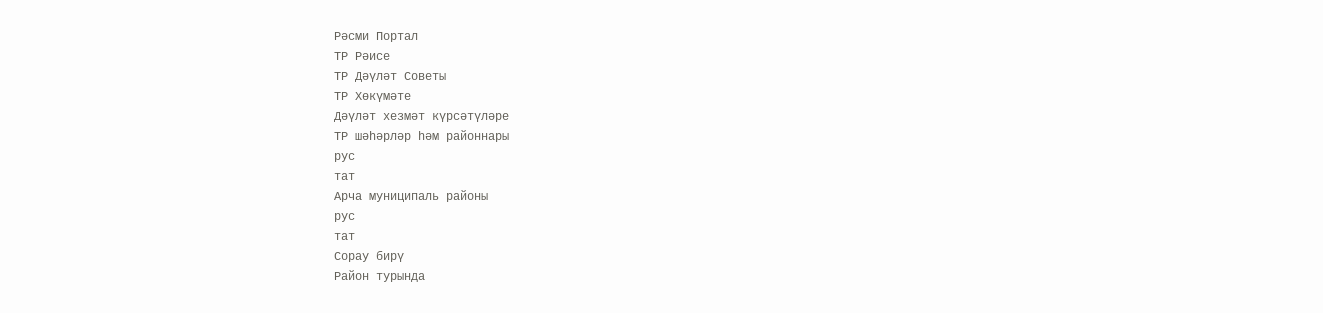Рәсми Портал
ТР Рәисе
ТР Дәүләт Советы
ТР Хөкүмәте
Дәүләт хезмәт күрсәтүләре
ТР шәһәрләр һәм районнары
рус
тат
Арча муниципаль районы
рус
тат
Сорау бирү
Район турында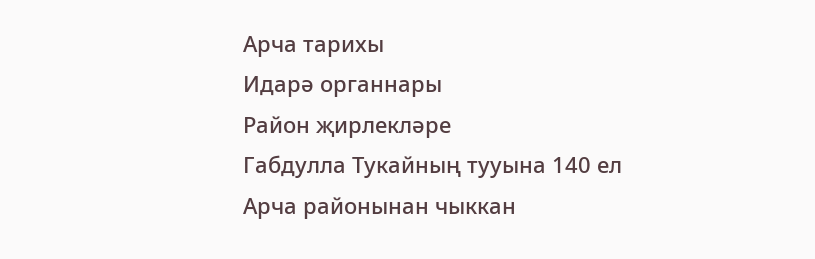Арча тарихы
Идарә органнары
Район җирлекләре
Габдулла Тукайның тууына 140 ел
Арча районынан чыккан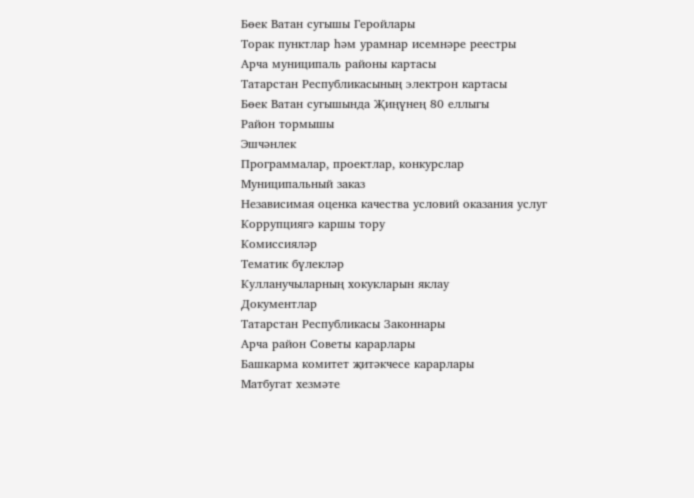Бөек Ватан сугышы Геройлары
Торак пунктлар һәм урамнар исемнәре реестры
Арча муниципаль районы картасы
Татарстан Республикасының электрон картасы
Бөек Ватан сугышында Җиңүнең 80 еллыгы
Район тормышы
Эшчәнлек
Программалар, проектлар, конкурслар
Муниципальный заказ
Независимая оценка качества условий оказания услуг
Коррупциягә каршы тору
Комиссияләр
Тематик бүлекләр
Кулланучыларның хокукларын яклау
Документлар
Татарстан Республикасы Законнары
Арча район Советы карарлары
Башкарма комитет җитәкчесе карарлары
Матбугат хезмәте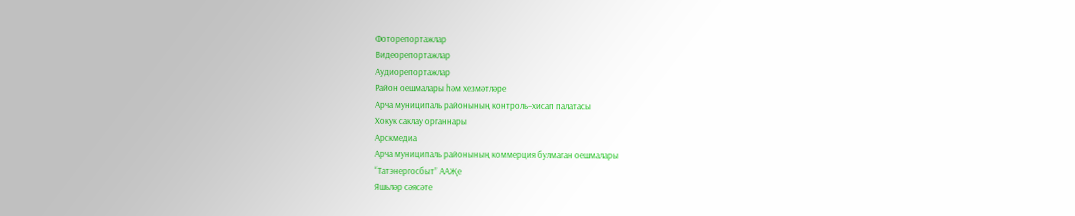Фоторепортажлар
Видеорепортажлар
Аудиорепортажлар
Район оешмалары һәм хезмәтләре
Арча муниципаль районының контроль–хисап палатасы
Хокук саклау органнары
Арскмедиа
Арча муниципаль районының коммерция булмаган оешмалары
“Татэнергосбыт” ААҖе
Яшьләр сәясәте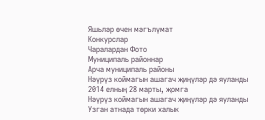Яшьләр өчен мәгълүмат
Конкурслар
Чаралардан Фото
Муниципаль районнар
Арча муниципаль районы
Нәүрүз коймагын ашагач җиңүләр дә яуланды
2014 елның 28 марты, җомга
Нәүрүз коймагын ашагач җиңүләр дә яуланды
Узган атнада төрки халык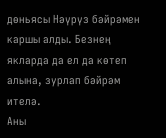дөньясы Нәүрүз бәйрәмен каршы алды. Безнең якларда да ел да көтеп алына, зурлап бәйрәм ителә.
Аны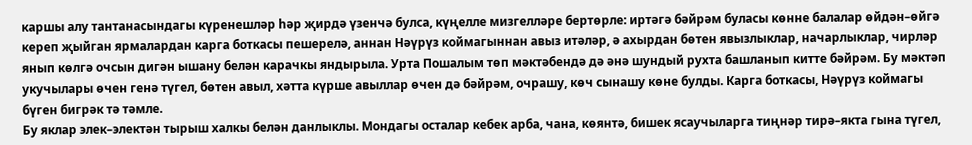каршы алу тантанасындагы күренешләр һәр җирдә үзенчә булса, күңелле мизгелләре бертөрле: иртәгә бәйрәм буласы көнне балалар өйдән–өйгә кереп җыйган ярмалардан карга боткасы пешерелә, аннан Нәүрүз коймагыннан авыз итәләр, ә ахырдан бөтен явызлыклар, начарлыклар, чирләр янып көлгә очсын дигән ышану белән карачкы яндырыла. Урта Пошалым төп мәктәбендә дә әнә шундый рухта башланып китте бәйрәм. Бу мәктәп укучылары өчен генә түгел, бөтен авыл, хәтта күрше авыллар өчен дә бәйрәм, очрашу, көч сынашу көне булды. Карга боткасы, Нәүрүз коймагы бүген бигрәк тә тәмле.
Бу яклар элек–электән тырыш халкы белән данлыклы. Мондагы осталар кебек арба, чана, көянтә, бишек ясаучыларга тиңнәр тирә–якта гына түгел,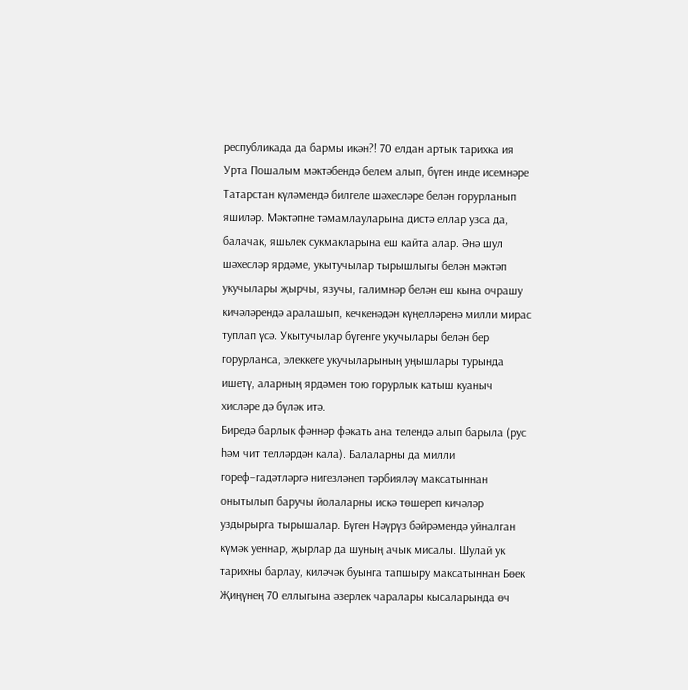республикада да бармы икән?! 70 елдан артык тарихка ия Урта Пошалым мәктәбендә белем алып, бүген инде исемнәре Татарстан күләмендә билгеле шәхесләре белән горурланып яшиләр. Мәктәпне тәмамлауларына дистә еллар узса да, балачак, яшьлек сукмакларына еш кайта алар. Әнә шул шәхесләр ярдәме, укытучылар тырышлыгы белән мәктәп укучылары җырчы, язучы, галимнәр белән еш кына очрашу кичәләрендә аралашып, кечкенәдән күңелләренә милли мирас туплап үсә. Укытучылар бүгенге укучылары белән бер горурланса, элеккеге укучыларының уңышлары турында ишетү, аларның ярдәмен тою горурлык катыш куаныч хисләре дә бүләк итә.
Биредә барлык фәннәр фәкать ана телендә алып барыла (рус һәм чит телләрдән кала). Балаларны да милли гореф–гадәтләргә нигезләнеп тәрбияләү максатыннан онытылып баручы йолаларны искә төшереп кичәләр уздырырга тырышалар. Бүген Нәүрүз бәйрәмендә уйналган күмәк уеннар, җырлар да шуның ачык мисалы. Шулай ук тарихны барлау, киләчәк буынга тапшыру максатыннан Бөек Җиңүнең 70 еллыгына әзерлек чаралары кысаларында өч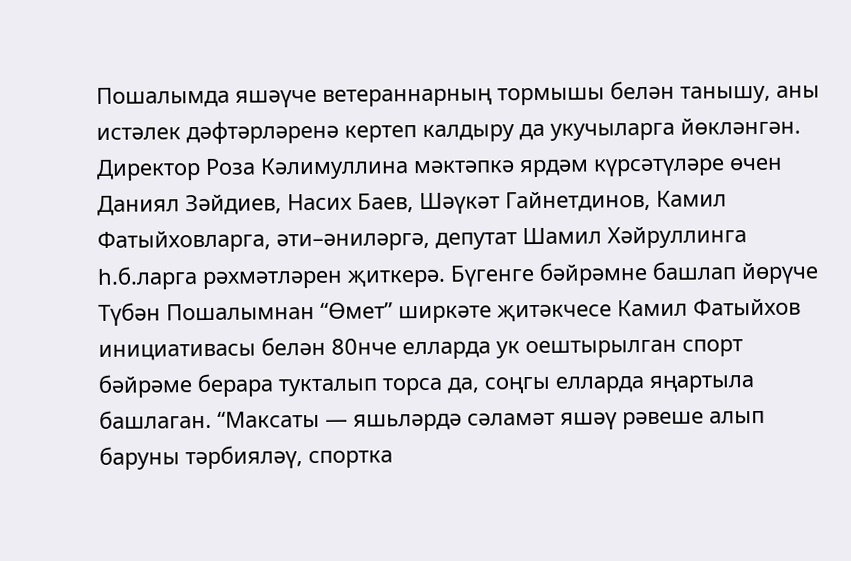Пошалымда яшәүче ветераннарның тормышы белән танышу, аны истәлек дәфтәрләренә кертеп калдыру да укучыларга йөкләнгән.
Директор Роза Кәлимуллина мәктәпкә ярдәм күрсәтүләре өчен Даниял Зәйдиев, Насих Баев, Шәүкәт Гайнетдинов, Камил Фатыйховларга, әти–әниләргә, депутат Шамил Хәйруллинга һ.б.ларга рәхмәтләрен җиткерә. Бүгенге бәйрәмне башлап йөрүче Түбән Пошалымнан “Өмет” ширкәте җитәкчесе Камил Фатыйхов инициативасы белән 80нче елларда ук оештырылган спорт бәйрәме берара тукталып торса да, соңгы елларда яңартыла башлаган. “Максаты — яшьләрдә сәламәт яшәү рәвеше алып баруны тәрбияләү, спортка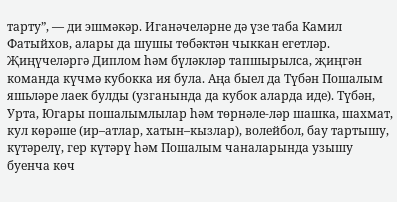тарту”, — ди эшмәкәр. Иганәчеләрне дә үзе таба Камил Фатыйхов, алары да шушы төбәктән чыккан егетләр. Җиңүчеләргә Диплом һәм бүләкләр тапшырылса, җиңгән команда күчмә кубокка ия була. Аңа быел да Түбән Пошалым яшьләре лаек булды (узганында да кубок аларда иде). Түбән, Урта, Югары пошалымлылар һәм төрнәле-ләр шашка, шахмат, кул көрәше (ир–атлар, хатын–кызлар), волейбол, бау тартышу, күтәрелү, гер күтәрү һәм Пошалым чаналарында узышу буенча көч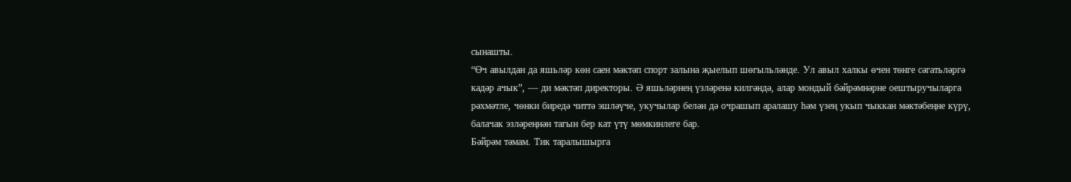сынашты.
“Өч авылдан да яшьләр көн саен мәктәп спорт залына җыелып шөгыльләнде. Ул авыл халкы өчен төнге сәгатьләргә кадәр ачык”, — ди мәктәп директоры. Ә яшьләрнең үзләренә килгәндә, алар мондый бәйрәмнәрне оештыручыларга рәхмәтле, чөнки биредә читтә эшләүче, укучылар белән дә очрашып аралашу һәм үзең укып чыккан мәктәбеңне күрү, балачак эзләреңнән тагын бер кат үтү мөмкинлеге бар.
Бәйрәм тәмам. Тик таралышырга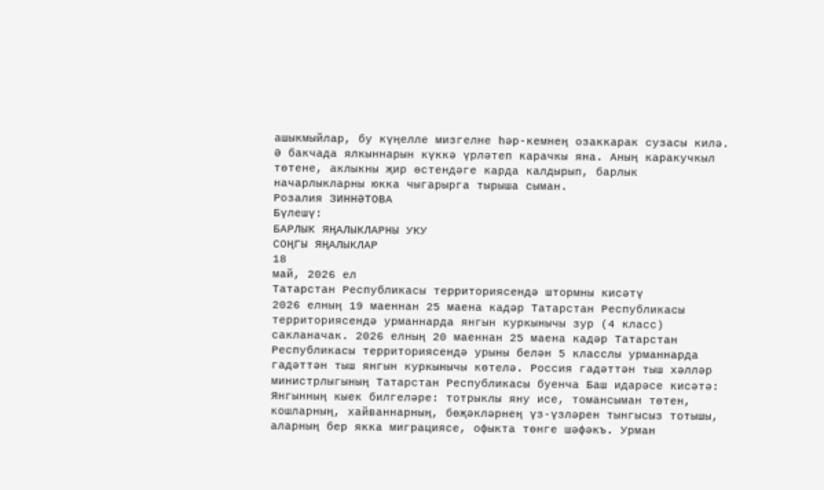ашыкмыйлар, бу күңелле мизгелне һәр-кемнең озаккарак сузасы килә. Ә бакчада ялкыннарын күккә үрләтеп карачкы яна. Аның каракучкыл төтене, аклыкны җир өстендәге карда калдырып, барлык начарлыкларны юкка чыгарырга тырыша сыман.
Розалия ЗИННӘТОВА
Бүлешү:
БАРЛЫК ЯҢАЛЫКЛАРНЫ УКУ
СОҢГЫ ЯҢАЛЫКЛАР
18
май, 2026 ел
Татарстан Республикасы территориясендә штормны кисәтү
2026 елның 19 маеннан 25 маена кадәр Татарстан Республикасы территориясендә урманнарда янгын куркынычы зур (4 класс) сакланачак. 2026 елның 20 маеннан 25 маена кадәр Татарстан Республикасы территориясендә урыны белән 5 класслы урманнарда гадәттән тыш янгын куркынычы көтелә. Россия гадәттән тыш хәлләр министрлыгының Татарстан Республикасы буенча Баш идарәсе кисәтә: Янгынның кыек билгеләре: тотрыклы яну исе, томансыман төтен, кошларның, хайваннарның, бөҗәкләрнең үз-үзләрен тынгысыз тотышы, аларның бер якка миграциясе, офыкта төнге шәфәкъ. Урман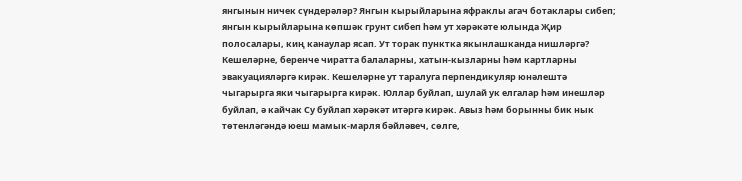янгынын ничек сүндерәләр? Янгын кырыйларына яфраклы агач ботаклары сибеп; янгын кырыйларына көпшәк грунт сибеп һәм ут хәрәкәте юлында Җир полосалары, киң канаулар ясап. Ут торак пунктка якынлашканда нишләргә? Кешеләрне, беренче чиратта балаларны, хатын-кызларны һәм картларны эвакуацияләргә кирәк. Кешеләрне ут таралуга перпендикуляр юнәлештә чыгарырга яки чыгарырга кирәк. Юллар буйлап, шулай ук елгалар һәм инешләр буйлап, ә кайчак Су буйлап хәрәкәт итәргә кирәк. Авыз һәм борынны бик нык төтенләгәндә юеш мамык-марля бәйләвеч, сөлге,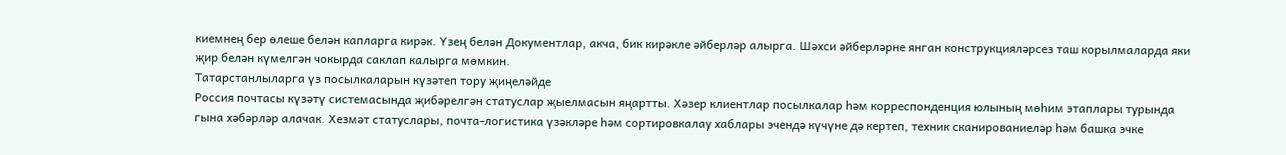киемнең бер өлеше белән капларга кирәк. Үзең белән Документлар, акча, бик кирәкле әйберләр алырга. Шәхси әйберләрне янган конструкцияләрсез таш корылмаларда яки җир белән күмелгән чокырда саклап калырга мөмкин.
Татарстанлыларга үз посылкаларын күзәтеп тору җиңеләйде
Россия почтасы күзәтү системасында җибәрелгән статуслар җыелмасын яңартты. Хәзер клиентлар посылкалар һәм корреспонденция юлының мөһим этаплары турында гына хәбәрләр алачак. Хезмәт статуслары, почта-логистика үзәкләре һәм сортировкалау хаблары эчендә күчүне дә кертеп, техник сканированиеләр һәм башка эчке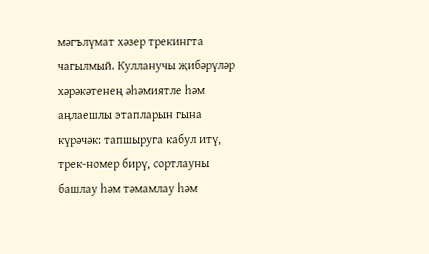мәгълүмат хәзер трекингта чагылмый. Кулланучы җибәрүләр хәрәкәтенең әһәмиятле һәм аңлаешлы этапларын гына күрәчәк: тапшыруга кабул итү, трек-номер бирү, сортлауны башлау һәм тәмамлау һәм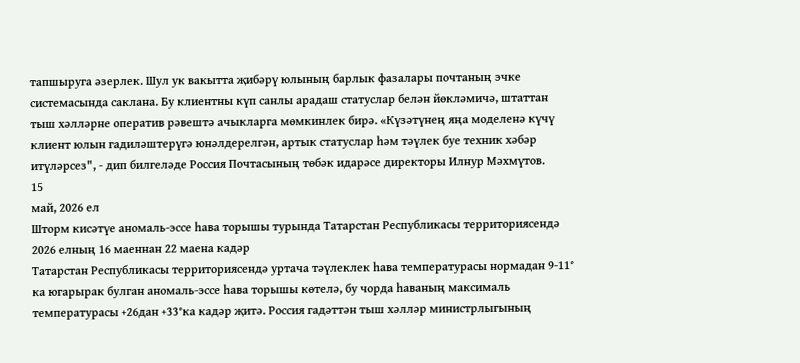тапшыруга әзерлек. Шул ук вакытта җибәрү юлының барлык фазалары почтаның эчке системасында саклана. Бу клиентны күп санлы арадаш статуслар белән йөкләмичә, штаттан тыш хәлләрне оператив рәвештә ачыкларга мөмкинлек бирә. «Күзәтүнең яңа моделенә күчү клиент юлын гадиләштерүгә юнәлдерелгән, артык статуслар һәм тәүлек буе техник хәбәр итүләрсез", - дип билгеләде Россия Почтасының төбәк идарәсе директоры Илнур Мәхмүтов.
15
май, 2026 ел
Шторм кисәтүе аномаль-эссе һава торышы турында Татарстан Республикасы территориясендә 2026 елның 16 маеннан 22 маена кадәр
Татарстан Республикасы территориясендә уртача тәүлеклек һава температурасы нормадан 9-11° ка югарырак булган аномаль-эссе һава торышы көтелә, бу чорда һаваның максималь температурасы +26дан +33°ка кадәр җитә. Россия гадәттән тыш хәлләр министрлыгының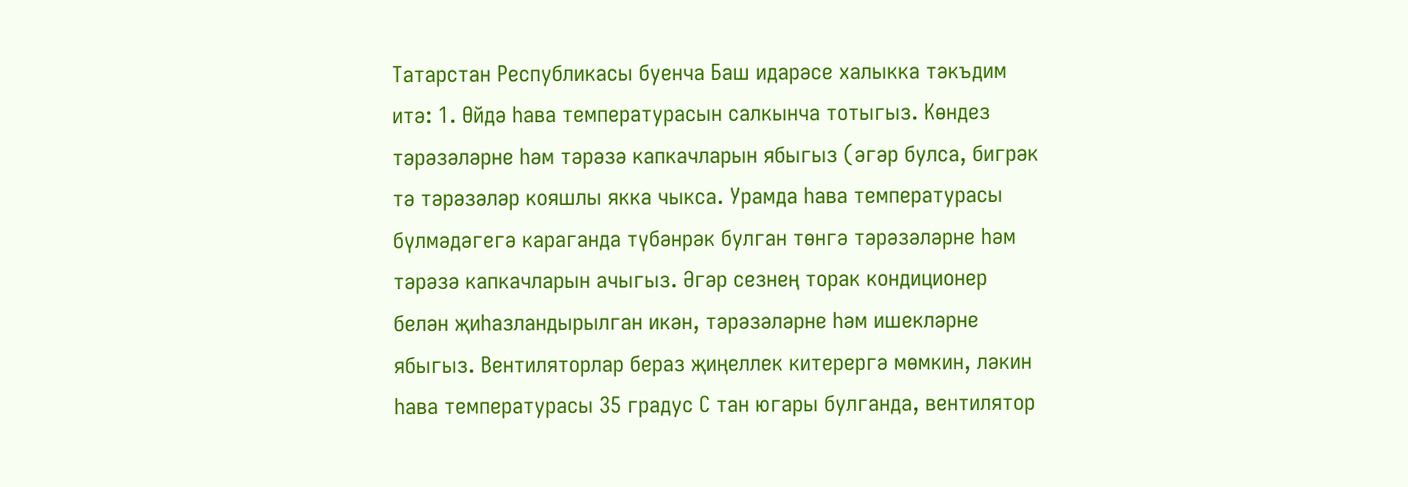Татарстан Республикасы буенча Баш идарәсе халыкка тәкъдим итә: 1. Өйдә һава температурасын салкынча тотыгыз. Көндез тәрәзәләрне һәм тәрәзә капкачларын ябыгыз (әгәр булса, бигрәк тә тәрәзәләр кояшлы якка чыкса. Урамда һава температурасы бүлмәдәгегә караганда түбәнрәк булган төнгә тәрәзәләрне һәм тәрәзә капкачларын ачыгыз. Әгәр сезнең торак кондиционер белән җиһазландырылган икән, тәрәзәләрне һәм ишекләрне ябыгыз. Вентиляторлар бераз җиңеллек китерергә мөмкин, ләкин һава температурасы 35 градус С тан югары булганда, вентилятор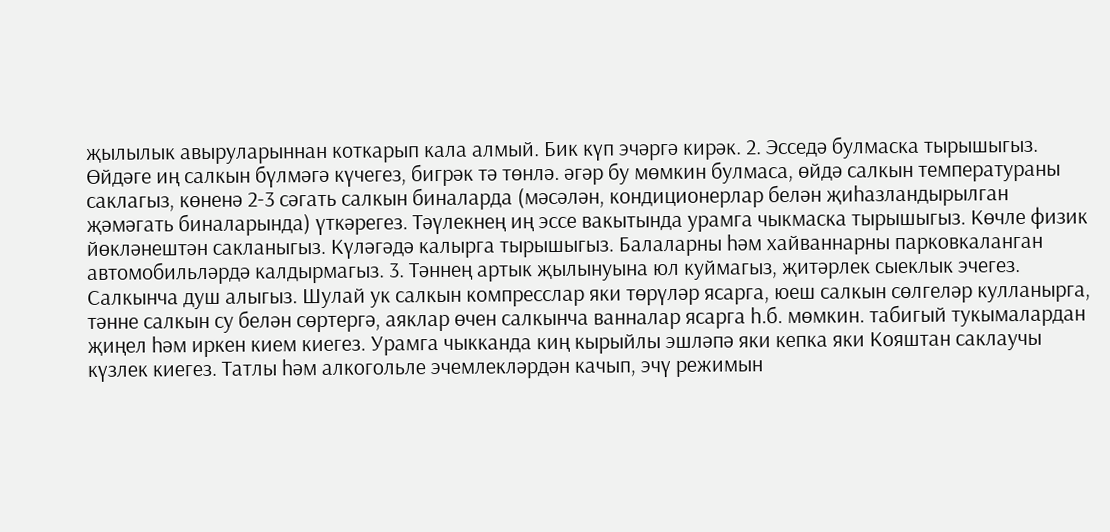җылылык авыруларыннан коткарып кала алмый. Бик күп эчәргә кирәк. 2. Эсседә булмаска тырышыгыз. Өйдәге иң салкын бүлмәгә күчегез, бигрәк тә төнлә. әгәр бу мөмкин булмаса, өйдә салкын температураны саклагыз, көненә 2-3 сәгать салкын биналарда (мәсәлән, кондиционерлар белән җиһазландырылган җәмәгать биналарында) үткәрегез. Тәүлекнең иң эссе вакытында урамга чыкмаска тырышыгыз. Көчле физик йөкләнештән сакланыгыз. Күләгәдә калырга тырышыгыз. Балаларны һәм хайваннарны парковкаланган автомобильләрдә калдырмагыз. 3. Тәннең артык җылынуына юл куймагыз, җитәрлек сыеклык эчегез. Салкынча душ алыгыз. Шулай ук салкын компресслар яки төрүләр ясарга, юеш салкын сөлгеләр кулланырга, тәнне салкын су белән сөртергә, аяклар өчен салкынча ванналар ясарга һ.б. мөмкин. табигый тукымалардан җиңел һәм иркен кием киегез. Урамга чыкканда киң кырыйлы эшләпә яки кепка яки Кояштан саклаучы күзлек киегез. Татлы һәм алкогольле эчемлекләрдән качып, эчү режимын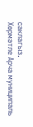саклагыз.
Хөрмәтле Арча муниципаль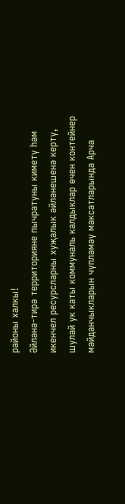районы халкы!
Әйләнә-тирә территорияне пычратуны киметү һәм икенчел ресурсларны хуҗалык әйләнешенә кертү, шулай ук каты коммуналь калдыклар өчен контейнер мәйданчыкларын чүпләмәү максатларында Арча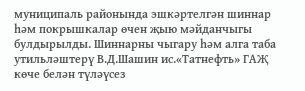муниципаль районында эшкәртелгән шиннар һәм покрышкалар өчен җыю мәйданчыгы булдырылды. Шиннарны чыгару һәм алга таба утильләштерү В.Д.Шашин ис.«Татнефть» ГАҖ көче белән түләүсез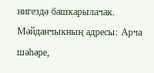нигездә башкарылачак. Мәйданчыкның адресы: Арча шәһәре,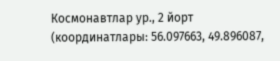Космонавтлар ур., 2 йорт (координатлары: 56.097663, 49.896087,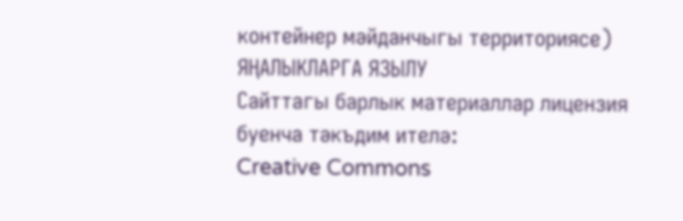контейнер мәйданчыгы территориясе)
ЯҢАЛЫКЛАРГА ЯЗЫЛУ
Сайттагы барлык материаллар лицензия буенча тәкъдим ителә:
Creative Commons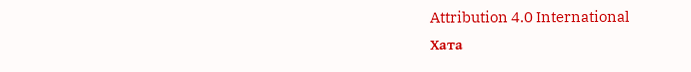Attribution 4.0 International
Хата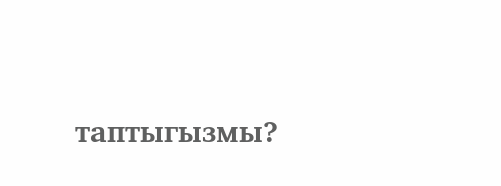таптыгызмы?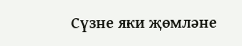Сүзне яки җөмләне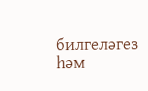билгеләгез һәм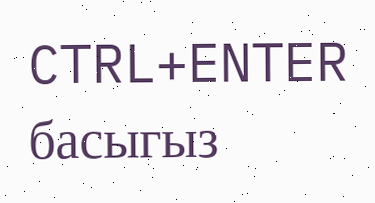CTRL+ENTER басыгыз